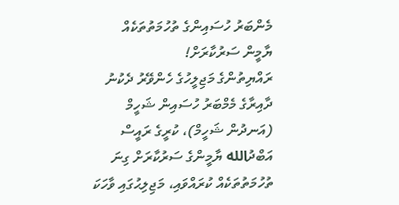މެންބަރު ހުސައިންގެ ތުހުމަތުތަކެއް ޔާމީން ސަރުކާރަށް!
ރައްޔިތުންގެ މަޖިލީހުގެ ހެންވޭރު ދެކުނު ދާއިރާގެ މެމްބަރު ހުސައިން ޝަހީމް (އަނދުން ޝަހީމް)، ކުރީގެ ރައީސް އަބްދުالله ޔާމީންގެ ސަރުކާރަށް ގިނަ ތުހުމަތުތަކެއް ކުރައްވައި، މަޖިލިޙުގައި ވާހަކަ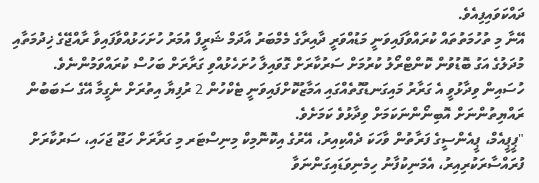ދައްކަވައިފިއެވެ.
އޭނާ މި ތުހުމަތުތައް ކުރައްވާފައިވަނީ މަޑުއްވަރީ ދާއިރާގެ މެމްބަރު އާދަމް ޝަރީފް އުމަރު ހުށަހަޅުއްވާފައިވާ ރާއްޖޭގެ ޚިދުމަތާއި މުދަލުގެ އަގު ބޮޑުވުން ކޮންޓްރޯލު ކުރުމަށް ސަރުކާރަށް ގޮވައިލާ ހުށަހެޅުއްވި ގަރާރަށް ބަހުސް ކުރައްވަމުންނެވެ.
ހުސައިން ވިދާޅުވީ އެ ގަރާރު މައިގަނޑުގޮތެއްގައި އަމާޒުކޮށްފައިވަނީ ޓެކްހުން 2 ރުފިޔާ އިތުރަށް ނެގީމާ އޭގެ ސަބަބުން ރައްޔިތުންނަށް އޮބިނޯންނަކަމަށް ވިދާޅުވެ ކަމަށެވެ.
"ޕީޕީއެމް، ޕީއެންސީގެ ފަރާތުން ވާހަކަ ދެއްކިއިރު، އޭރުގެ އިކޮނޮމިކް މިނިސްޓަރ މި ގަރާރަށް ހަޖޫ ޖަހައި، ސަރުކާރަށް ފުރައްސާރަކުރިއިރު، އެމަނިކުފާނު ހިމެނިވަޑައިގަންނަވާ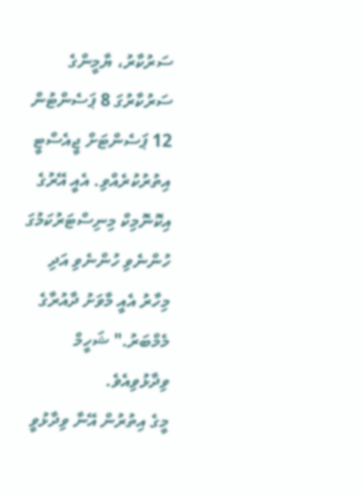ސަރުކާރު، ޔާމީންގެ ސަރުކާރުގަ 8 ޕަސެންޓުން 12 ޕަސެންޓަށް ޖީއެސްޓީ އިތުރުކުރެއްވި. އެއީ އޭރުގެ އިކޮނޮމިކް މިނިސްޓަރުކަމުގަ ހުންނެވި ހުންނެވި އަދި މިހާރު އެއީ މާވަށު ދާއުރާގެ މެމްބަރު." ޝަހީމް ވިދާޅުވިއެވެ.
މީގެ އިތުރުން އޭނާ ވިދާޅުވީ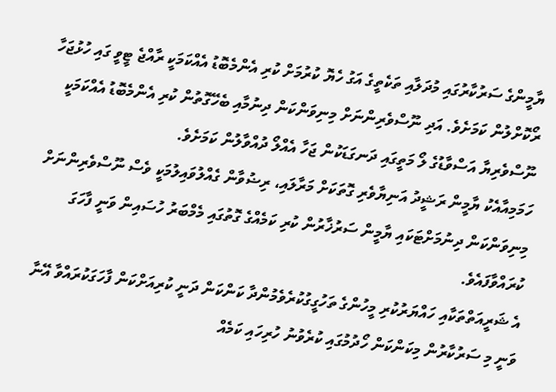ޔާމީންގެ ސަރުކާރުގައި މުދަލާއި ތަކެތީގެ އަގު ހެޔޮ ކުރުމަށް ކުރި އެންމެބޮޑު އެއްކަމަކީ ރާއްޖެ ޓީވީ ގައި ހުޅުޖަހާ ރޯކޮށްލުން ކަމަށެވެ. އަދި ނޫސްވެރިންނަށް މިނިވަންކަން ދިނުމާއި ބެހޭގޮތުން ކުރި އެންމެބޮޑު އެއްކަމަކީ ނޫސްވެރިޔާ އަސްވާޑުގެ ލޯ މަތީގައި ދަނގަޑަކުން ޖަހާ އެއްލޯ ދުއްވާލުން ކަމަށެވެ.
ހަމަމިއާއެކު ޔާމީން ރަޝީދު އަނިޔާވެރި ގޮތަކަށް މަރާލައި، ރިޟުވާން ގެއްލުވައިލުމަކީ ވެސް ނޫސްވެރިންނަށް މިނިވަންކަން ދިނުމަށްޓަކައި ޔާމީން ސަރުޚާރުން ކުރި ކަމެއްގެ ގޮތުގައި މެމްބަރު ހުސައިން ވަނީ ފާހަގަ ކުރައްވާފައެވެ.
އެ ޝަރީއަތްތަކާއި ހައްޔަރުކުރި މީހުންގެ ތަހުގީގުކުރެވެމުންދާ ކަންކަން ދަނީ ކުރިއަށްކަން ފާހަގަކުރައްވާ އޭނާ ވަނީ މި ސަރުކާރުން މިކަންކަން ހޯދުމުގައި ކުރެވުނު ހުރިހައި ކަމެއް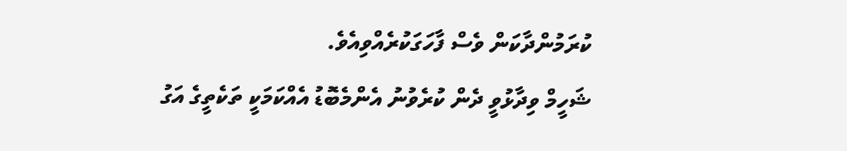ކުރަމުންދާކަން ވެސް ފާހަގަކުރެއްވިއެވެ.
ޝަހީމް ވިދާޅުވީ ދެން ކުރެވުނު އެންމެބޮޑު އެއްކަމަކީ ތަކެތީގެ އަގު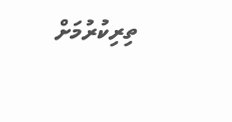ތިރިކުރުމަށް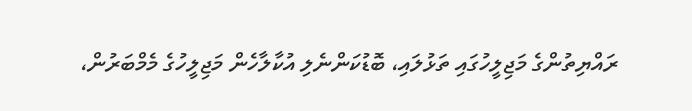ރައްޔިތުންގެ މަޖިލީހުގައި ތަޅުލައި، ބޮޑުކަންނެލި އުކާލާހެން މަޖިލީހުގެ މެމްބަރުން،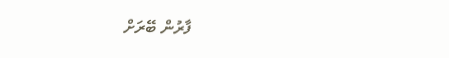ފާރުން ބޭރަށް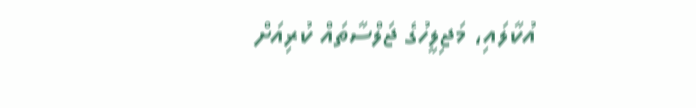އުކާލައި، މަޖިލީހުގެ ޖަލްސާތައް ކުރިއަށް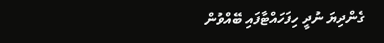ގެންދިޔަ ނުދީ ހިފަހައްޓާފައި ބޭއްވުން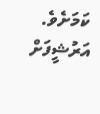ކަމަށެވެ.
އަރުޝީފަށް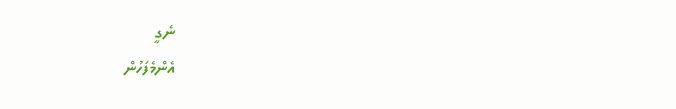ނެގީ
އެންމެފަހުން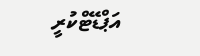އަޕްޑޭޓްކުރީ